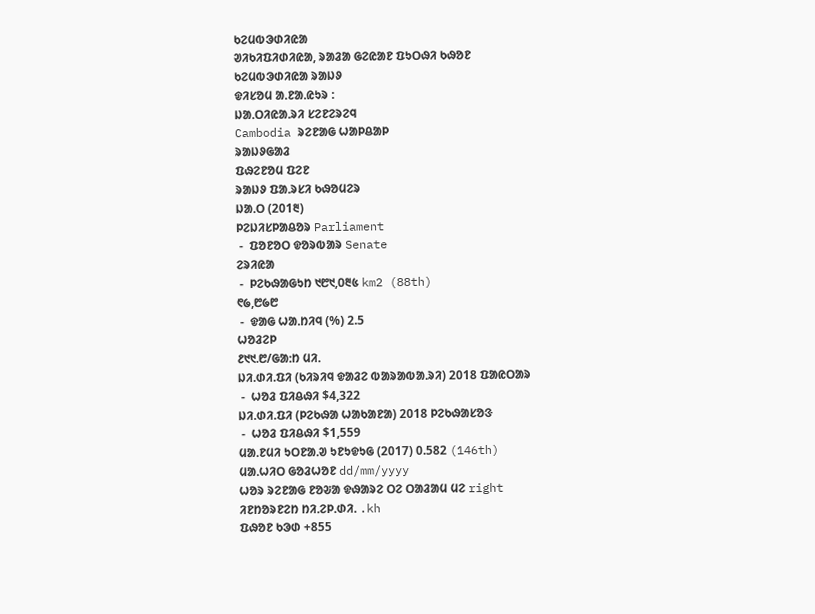ᱠᱮᱢᱵᱳᱰᱤᱭᱟ
ᱣᱤᱠᱤᱯᱤᱰᱤᱭᱟ, ᱨᱟᱲᱟ ᱜᱮᱭᱟᱱ ᱯᱩᱛᱷᱤ ᱠᱷᱚᱱ
ᱠᱮᱢᱵᱳᱰᱤᱭᱟ ᱨᱟᱡᱽ
ᱫᱤᱥᱚᱢ ᱟᱹᱱᱟᱹᱭᱩᱨ :
ᱡᱟᱹᱛᱤᱭᱟᱹᱨᱤ ᱥᱮᱱᱮᱨᱮᱧ
Cambodia ᱨᱮᱱᱟᱜ ᱦᱟᱞᱪᱟᱞ
ᱨᱟᱡᱽᱜᱟᱲ
ᱯᱷᱮᱱᱚᱢ ᱯᱮᱱ
ᱨᱟᱡᱽ ᱯᱟᱹᱨᱥᱤ ᱠᱷᱚᱢᱮᱨ
ᱡᱟᱹᱛ (201᱓)
ᱞᱮᱡᱤᱥᱞᱟᱪᱚᱨ Parliament
 -  ᱯᱚᱱᱚᱛ ᱫᱚᱨᱵᱟᱨ Senate
ᱮᱨᱤᱭᱟ
 -  ᱞᱮᱠᱷᱟᱜᱩᱴ ᱑᱘᱑,᱐᱓᱕ km2 (88th)
᱖᱙,᱘᱙᱘
 -  ᱫᱟᱜ ᱦᱟᱹᱴᱤᱧ (%) 2.5
ᱦᱚᱲᱮᱞ
᱒᱑᱑.᱘/ᱜᱟᱺᱴ ᱢᱤᱹ
ᱡᱤ.ᱰᱤ.ᱯᱤ (ᱠᱤᱨᱤᱧ ᱫᱟᱲᱮ ᱵᱟᱨᱟᱵᱟᱹᱨᱤ) 2018 ᱯᱟᱭᱛᱟᱨ
 -  ᱦᱚᱲ ᱯᱤᱪᱷᱤ $4,322
ᱡᱤ.ᱰᱤ.ᱯᱤ (ᱞᱮᱠᱷᱟ ᱦᱟᱠᱟᱱᱟ) 2018 ᱞᱮᱠᱷᱟᱥᱚᱝ
 -  ᱦᱚᱲ ᱯᱤᱪᱷᱤ $1,559
ᱢᱟᱹᱱᱢᱤ ᱩᱛᱱᱟᱹᱣ ᱩᱱᱩᱫᱩᱜ (2017) 0.582 (146th)
ᱢᱟᱹᱦᱤᱛ ᱜᱚᱲᱦᱚᱱ dd/mm/yyyy
ᱦᱚᱨ ᱨᱮᱱᱟᱜ ᱱᱚᱶᱟ ᱫᱷᱟᱨᱮ ᱛᱮ ᱛᱟᱲᱟᱢ ᱢᱮ right
ᱤᱱᱴᱚᱨᱱᱮᱴ ᱴᱤᱹᱮᱞᱹᱰᱤᱹ .kh
ᱯᱷᱚᱱ ᱠᱳᱰ +855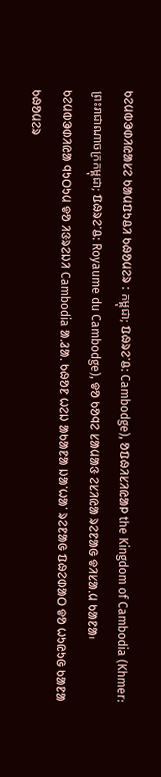ᱠᱮᱢᱵᱳᱰᱤᱭᱟᱥᱮ ᱠᱟᱢᱯᱩᱪᱤ ᱠᱷᱚᱢᱮᱨ : កម្ពុជា; ᱯᱷᱨᱮᱸᱪ: Cambodge), ᱚᱯᱷᱤᱥᱤᱭᱟᱞ the Kingdom of Cambodia (Khmer: ព្រះរាជាណាចក្រកម្ពុជា; ᱯᱷᱨᱮᱸᱪ: Royaume du Cambodge), ᱫᱚ ᱠᱚᱧᱮ ᱥᱟᱢᱟᱝ ᱮᱥᱤᱭᱟ ᱨᱮᱱᱟᱜ ᱫᱤᱥᱟᱹᱢ ᱠᱟᱱᱟ᱾ ᱠᱮᱢᱵᱳᱰᱤᱭᱟ ᱧᱩᱛᱩᱢ ᱫᱚ ᱤᱝᱨᱮᱡᱤ Cambodia ᱟᱹᱲᱟᱹ ᱠᱷᱚᱱ ᱦᱮᱡ ᱟᱠᱟᱱᱟ ᱡᱟᱸᱦᱟᱸ ᱨᱮᱱᱟᱜ ᱯᱷᱮᱰᱟᱛ ᱫᱚ ᱦᱩᱭᱩᱜ ᱠᱟᱱᱟ ᱠᱷᱚᱢᱮᱨ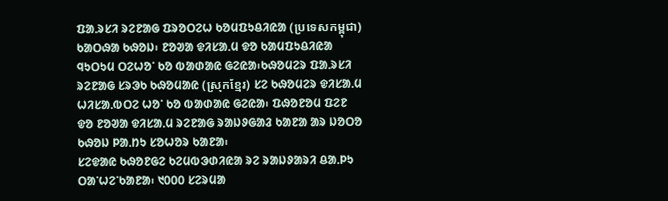ᱯᱟᱹᱨᱥᱤ ᱨᱮᱱᱟᱜ ᱯᱨᱚᱛᱮᱦ ᱠᱚᱢᱯᱩᱪᱤᱭᱟ (ប្រទេសកម្ពុជា) ᱠᱟᱛᱷᱟ ᱠᱷᱚᱡ᱾ ᱱᱚᱣᱟ ᱫᱤᱥᱟᱹᱢ ᱫᱚ ᱠᱟᱢᱯᱩᱪᱤᱭᱟ ᱧᱩᱛᱩᱢ ᱛᱮᱦᱚᱸ ᱠᱚ ᱵᱟᱰᱟᱭ ᱜᱮᱭᱟ᱾ᱠᱷᱚᱢᱮᱨ ᱯᱟᱹᱨᱥᱤ ᱨᱮᱱᱟᱜ ᱥᱨᱳᱠ ᱠᱷᱚᱢᱟᱭ (ស្រុកខ្មែរ) ᱥᱮ ᱠᱷᱚᱢᱮᱨ ᱫᱤᱥᱟᱹᱢ ᱦᱤᱥᱟᱹᱵᱛᱮ ᱦᱚᱸ ᱠᱚ ᱵᱟᱰᱟᱭ ᱜᱮᱭᱟ᱾ ᱯᱷᱚᱱᱚᱢ ᱯᱮᱱ ᱫᱚ ᱱᱚᱣᱟ ᱫᱤᱥᱟᱹᱢ ᱨᱮᱱᱟᱜ ᱨᱟᱡᱽᱜᱟᱲ ᱠᱟᱱᱟ ᱟᱨ ᱡᱚᱛᱚ ᱠᱷᱚᱡ ᱞᱟᱹᱴᱩ ᱥᱚᱦᱚᱨ ᱠᱟᱱᱟ᱾
ᱥᱮᱫᱟᱭ ᱠᱷᱚᱱᱜᱮ ᱠᱮᱢᱵᱳᱰᱤᱭᱟ ᱨᱮ ᱨᱟᱡᱽᱟᱨᱤ ᱪᱟᱹᱞᱩ ᱛᱟᱸᱦᱮᱸᱠᱟᱱᱟ᱾ ᱑᱐᱐᱐ ᱥᱮᱨᱢᱟ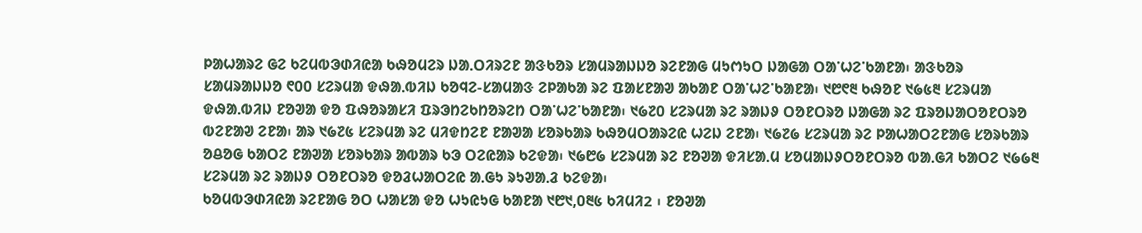ᱞᱟᱦᱟᱨᱮ ᱜᱮ ᱠᱮᱢᱵᱳᱰᱤᱭᱟ ᱠᱷᱚᱢᱮᱨ ᱡᱟᱹᱛᱤᱨᱮᱱ ᱟᱝᱠᱚᱨ ᱥᱟᱢᱨᱟᱡᱡᱚ ᱨᱮᱱᱟᱜ ᱢᱩᱬᱩᱛ ᱡᱟᱜᱟ ᱛᱟᱸᱦᱮᱸᱠᱟᱱᱟ᱾ ᱟᱝᱠᱚᱨ ᱥᱟᱢᱨᱟᱡᱡᱚ ᱖᱐᱐ ᱥᱮᱨᱢᱟ ᱫᱷᱟᱹᱵᱤᱡ ᱠᱚᱧᱮ-ᱥᱟᱢᱟᱝ ᱮᱞᱟᱠᱟ ᱨᱮ ᱯᱟᱥᱱᱟᱣ ᱟᱠᱟᱱ ᱛᱟᱸᱦᱮᱸᱠᱟᱱᱟ᱾ ᱑᱘᱖᱓ ᱠᱷᱚᱱ ᱑᱙᱕᱓ ᱥᱮᱨᱢᱟ ᱫᱷᱟᱹᱵᱤᱡ ᱱᱚᱣᱟ ᱫᱚ ᱯᱷᱚᱨᱟᱥᱤ ᱯᱨᱳᱴᱮᱠᱴᱚᱨᱮᱴ ᱛᱟᱸᱦᱮᱸᱠᱟᱱᱟ᱾ ᱑᱙᱗᱐ ᱥᱮᱨᱢᱟ ᱨᱮ ᱨᱟᱡᱽ ᱛᱚᱱᱛᱨᱚ ᱡᱟᱜᱟ ᱨᱮ ᱯᱨᱚᱡᱟᱛᱚᱱᱛᱨᱚ ᱵᱮᱱᱟᱣ ᱮᱱᱟ᱾ ᱟᱨ ᱑᱙᱗᱕ ᱥᱮᱨᱢᱟ ᱨᱮ ᱢᱤᱫᱴᱮᱱ ᱱᱟᱣᱟ ᱥᱚᱨᱠᱟᱨ ᱠᱷᱚᱢᱛᱟᱨᱮᱭ ᱦᱮᱡ ᱮᱱᱟ᱾ ᱑᱙᱗᱙ ᱥᱮᱨᱢᱟ ᱨᱮ ᱞᱟᱦᱟᱛᱮᱱᱟᱜ ᱥᱚᱨᱠᱟᱨ ᱚᱪᱚᱜ ᱠᱟᱛᱮ ᱱᱟᱣᱟ ᱥᱚᱨᱠᱟᱨ ᱟᱵᱟᱨ ᱠᱳ ᱛᱮᱭᱟᱨ ᱠᱮᱫᱟ᱾ ᱑᱙᱘᱙ ᱥᱮᱨᱢᱟ ᱨᱮ ᱱᱚᱣᱟ ᱫᱤᱥᱟᱹᱢ ᱥᱚᱢᱟᱡᱽᱛᱚᱱᱛᱨᱚ ᱵᱟᱹᱜᱤ ᱠᱟᱛᱮ ᱑᱙᱙᱓ ᱥᱮᱨᱢᱟ ᱨᱮ ᱨᱟᱡᱽ ᱛᱚᱱᱛᱨᱚ ᱫᱚᱲᱦᱟᱛᱮᱭ ᱟᱹᱜᱩ ᱨᱩᱣᱟᱹᱲ ᱠᱮᱫᱟ᱾
ᱠᱚᱢᱵᱳᱰᱤᱭᱟ ᱨᱮᱱᱟᱜ ᱚᱛ ᱦᱟᱥᱟ ᱫᱚ ᱦᱩᱭᱩᱜ ᱠᱟᱱᱟ ᱑᱘᱑,᱐᱓᱕ ᱠᱤᱢᱤ2 ᱾ ᱱᱚᱣᱟ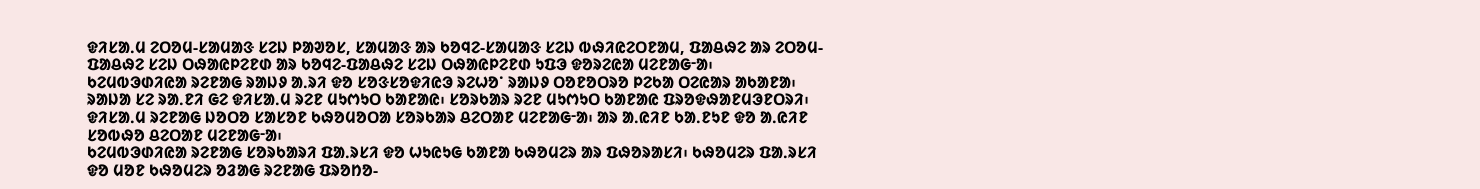ᱫᱤᱥᱟᱹᱢ ᱮᱛᱚᱢ-ᱥᱟᱢᱟᱝ ᱥᱮᱡ ᱞᱟᱣᱚᱥ, ᱥᱟᱢᱟᱝ ᱟᱨ ᱠᱚᱧᱮ-ᱥᱟᱢᱟᱝ ᱥᱮᱡ ᱵᱷᱤᱭᱮᱛᱱᱟᱢ, ᱯᱟᱪᱷᱮ ᱟᱨ ᱮᱛᱚᱢ-ᱯᱟᱪᱷᱮ ᱥᱮᱡ ᱛᱷᱟᱭᱞᱮᱱᱰ ᱟᱨ ᱠᱚᱧᱮ-ᱯᱟᱪᱷᱮ ᱥᱮᱡ ᱛᱷᱟᱭᱞᱮᱱᱰ ᱩᱯᱳ ᱫᱚᱨᱮᱭᱟ ᱢᱮᱱᱟᱜᱼᱟ᱾
ᱠᱮᱢᱵᱳᱰᱤᱭᱟ ᱨᱮᱱᱟᱜ ᱨᱟᱡᱽ ᱟᱹᱨᱤ ᱫᱚ ᱥᱚᱝᱥᱚᱫᱤᱭᱳ ᱨᱮᱦᱚᱸ ᱨᱟᱡᱽ ᱛᱚᱱᱚᱛᱨᱚ ᱞᱮᱠᱟ ᱛᱮᱭᱟᱨ ᱟᱠᱟᱱᱟ᱾ ᱨᱟᱡᱟ ᱥᱮ ᱨᱟᱹᱱᱤ ᱜᱮ ᱫᱤᱥᱟᱹᱢ ᱨᱮᱱ ᱢᱩᱬᱩᱛ ᱠᱟᱱᱟᱭ᱾ ᱥᱚᱨᱠᱟᱨ ᱨᱮᱱ ᱢᱩᱬᱩᱛ ᱠᱟᱱᱟᱭ ᱯᱨᱚᱫᱷᱟᱱᱢᱳᱱᱛᱨᱤ᱾ ᱫᱤᱥᱟᱹᱢ ᱨᱮᱱᱟᱜ ᱡᱚᱛᱚ ᱥᱟᱥᱚᱱ ᱠᱷᱚᱢᱚᱛᱟ ᱥᱚᱨᱠᱟᱨ ᱪᱮᱛᱟᱱ ᱢᱮᱱᱟᱜᱼᱟ᱾ ᱟᱨ ᱟᱹᱭᱤᱱ ᱠᱟᱹᱱᱩᱱ ᱫᱚ ᱟᱹᱭᱤᱱ ᱥᱚᱵᱷᱚ ᱪᱮᱛᱟᱱ ᱢᱮᱱᱟᱜᱼᱟ᱾
ᱠᱮᱢᱵᱳᱰᱤᱭᱟ ᱨᱮᱱᱟᱜ ᱥᱚᱨᱠᱟᱨᱤ ᱯᱟᱹᱨᱥᱤ ᱫᱚ ᱦᱩᱭᱩᱜ ᱠᱟᱱᱟ ᱠᱷᱚᱢᱮᱨ ᱟᱨ ᱯᱷᱚᱨᱟᱥᱤ᱾ ᱠᱷᱚᱢᱮᱨ ᱯᱟᱹᱨᱥᱤ ᱫᱚ ᱢᱚᱱ ᱠᱷᱚᱢᱮᱨ ᱚᱲᱟᱜ ᱨᱮᱱᱟᱜ ᱯᱨᱚᱴᱚ-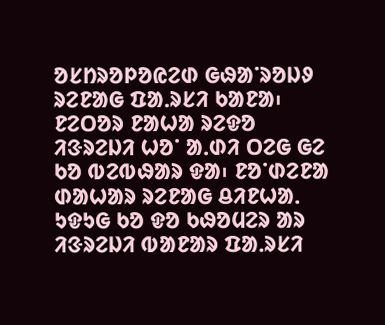ᱚᱥᱴᱨᱚᱞᱚᱭᱮᱰ ᱜᱷᱟᱸᱨᱚᱡᱽ ᱨᱮᱱᱟᱜ ᱯᱟᱹᱨᱥᱤ ᱠᱟᱱᱟ᱾ ᱱᱮᱛᱚᱨ ᱱᱟᱦᱟ ᱨᱮᱫᱚ ᱤᱝᱨᱮᱡᱤ ᱦᱚᱸ ᱟᱹᱰᱤ ᱛᱮᱜ ᱜᱮ ᱠᱚ ᱵᱮᱵᱷᱟᱨ ᱫᱟ᱾ ᱱᱚᱸᱰᱮᱱᱟ ᱰᱟᱦᱟᱨ ᱨᱮᱱᱟᱜ ᱪᱤᱱᱦᱟᱹ ᱩᱫᱩᱜ ᱠᱚ ᱫᱚ ᱠᱷᱚᱢᱮᱨ ᱟᱨ ᱤᱝᱨᱮᱡᱤ ᱵᱟᱱᱟᱨ ᱯᱟᱹᱨᱥᱤ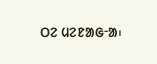ᱛᱮ ᱢᱮᱱᱟᱜᱼᱟ᱾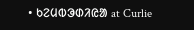• ᱠᱮᱢᱵᱳᱰᱤᱭᱟ at Curlie